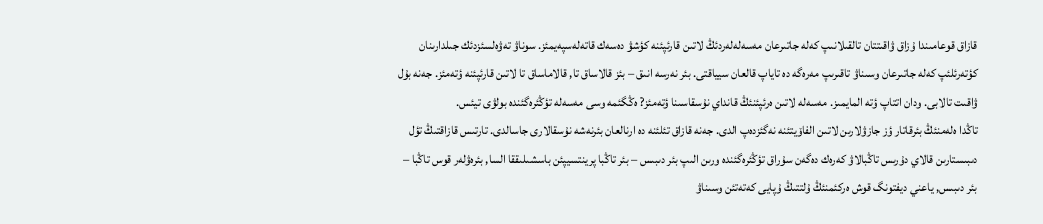قازاق قوعامىندا ۇزاق ۋاقىتتان تالقىلانىپ كەلە جاتىرعان مەسەلەلەردئڭ لاتىن قارئپئنە كؤشۋ دەسەك قاتەلەسپەيمئز. سوناۋ تەۋەلسئزدئك جىلدارىنان كؤتەرئلئپ كەلە جاتىرعان وسىناۋ تاقىرىپ مەرەگە دە تاياپ قالعان سيياقتى. بئر نەرسە انىق – بئز قالاساق تا, قالاماساق تا لاتىن قارئپئنە ؤتەمئز. جەنە بۇل ۋاقىت تالابى. ودان اتتاپ ؤتە المايمىز. مەسەلە لاتىن ەرئپئنئڭ قانداي نۇسقاسىنا ؤتەمئز? ەڭگئمە وسى مەسەلە تؤڭئرەگئندە بولۋى تيئس.
تاڭدا ەلەمنئڭ بئرقاتار ؤز جازۋلارىن لاتىن الفاۆيتئنە نەگئزدەپ الدى. جەنە قازاق تئلئنە دە ارنالعان بئرنەشە نۇسقالارى جاسالدى. تارتىس قازاقتىڭ تؤل دىبىستارىن قالاي دۇرىس تاڭبالاۋ كەرەك دەگەن سۇراق تؤڭئرەگئندە ورىن الىپ بئر دىبىس – بئر تاڭبا پرينتسيپئن باسشىلىققا السا, بئرەۋلەر قوس تاڭبا – بئر دىبىس, ياعني ديفتونگ قوش ەركئمنئڭ ۇلتتىڭ ۇپايى كەتەتئن وسىناۋ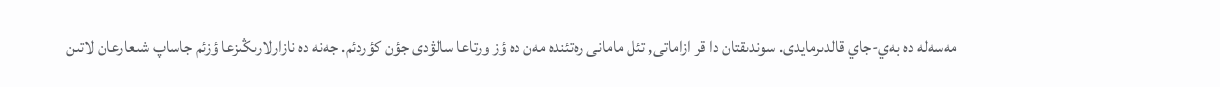مەسەلە دە بەي-جاي قالدىرمايدى. سوندىقتان دا قر ازاماتى, تئل مامانى رەتئندە مەن دە ؤز ورتاعا سالۋدى جؤن كؤردئم. جەنە دە نازارلارىڭىزعا ؤزئم جاساپ شىعارعان لاتىن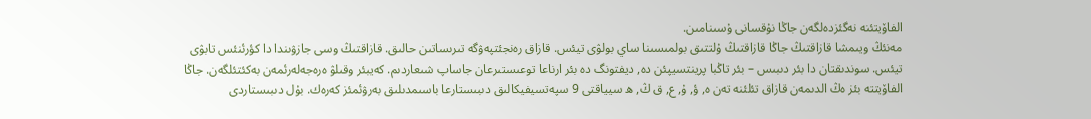الفاۆيتئنە نەگئزدەلگەن جاڭا نۇقسانى ۇسىنامىن.
مەنئڭ ويىمشا قازاقتىڭ جاڭا قازاقتىڭ ۇلتتىق بولمىسىنا ساي بولۋى تيئس. قازاق رەنجئتپەۋگە تىرىساتىن حالىق. قازاقتىڭ وسى جازۋىندا دا كؤرئنئس تابۋى تيئس. سوندىقتان دا بئر دىبىس – بئر تاڭبا پرينتسيپئن دە, ديفتونگ دە بئر ارناعا توعىستىرعان جاساپ شىعاردىم. كەيبئر وقىلۋ ەرەجەلەرئمەن بەكئتئلگەن. جاڭا الفاۆيتتە بئز ەڭ الدىمەن قازاق تئلئنە تەن ە, ؤ, ۇ, ع, ق ڭ, ھ سيياقتى 9 سپەتسيفيكالىق دىبىستارعا باسىمدىلىق بەرۋئمئز كەرەك. بۇل دىبىستاردى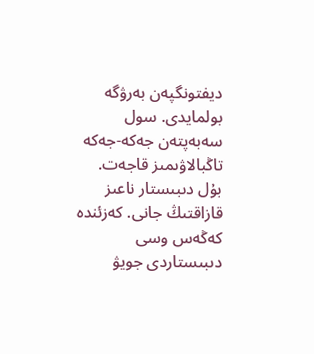ديفتونگپەن بەرۋگە بولمايدى. سول سەبەپتەن جەكە-جەكە تاڭبالاۋىمىز قاجەت. بۇل دىبىستار ناعىز قازاقتىڭ جانى. كەزئندە كەڭەس وسى دىبىستاردى جويۋ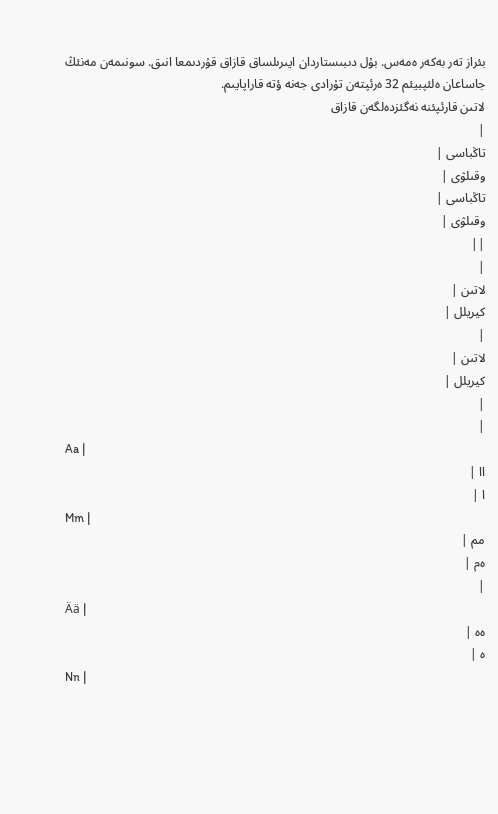بئراز تەر بەكەر ەمەس. بۇل دىبىستاردان ايىرىلساق قازاق قۇردىمعا انىق. سونىمەن مەنئڭ جاساعان ەلئپبيئم 32 ەرئپتەن تۇرادى جەنە ؤتە قاراپايىم.
لاتىن قارئپئنە نەگئزدەلگەن قازاق
|
تاڭباسى |
وقىلۋى |
تاڭباسى |
وقىلۋى |
||
|
لاتىن |
كيريلل |
|
لاتىن |
كيريلل |
|
|
Aa |
اا |
ا |
Mm |
مم |
ەم |
|
Ää |
ەە |
ە |
Nn |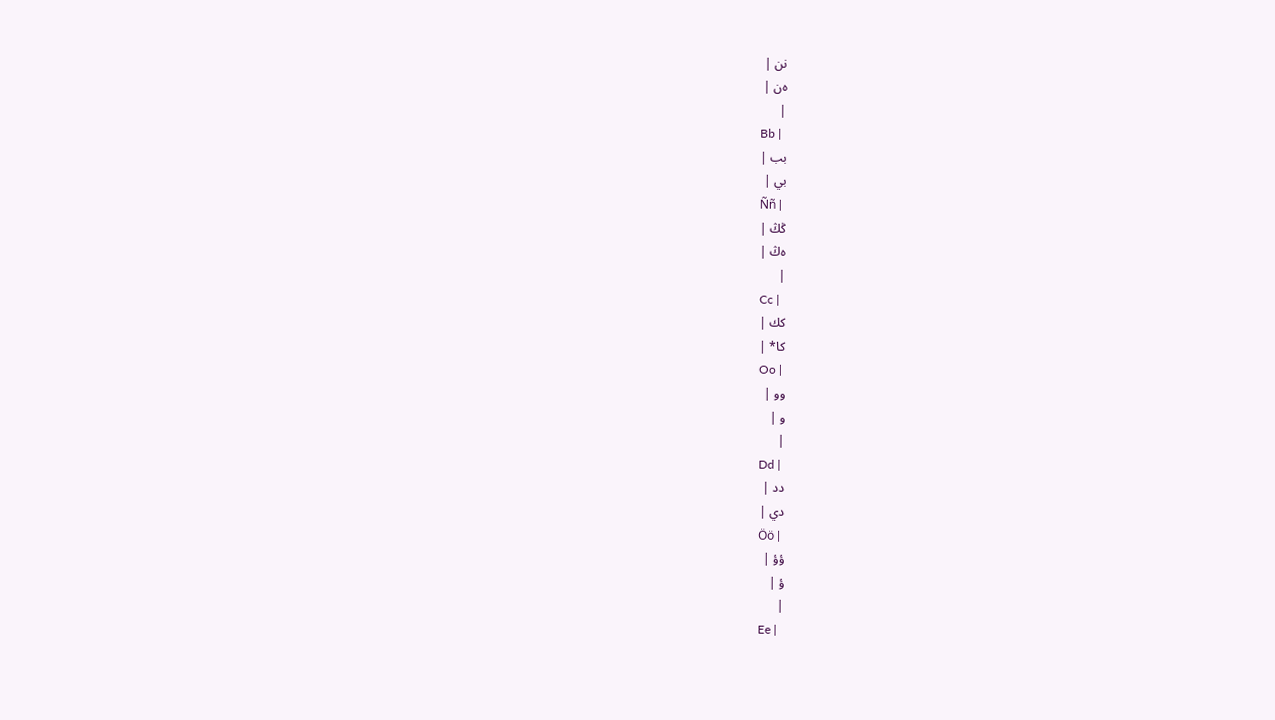نن |
ەن |
|
Bb |
بب |
بي |
Ññ |
ڭڭ |
ەڭ |
|
Cc |
كك |
كا* |
Oo |
وو |
و |
|
Dd |
دد |
دي |
Öö |
ؤؤ |
ؤ |
|
Ee |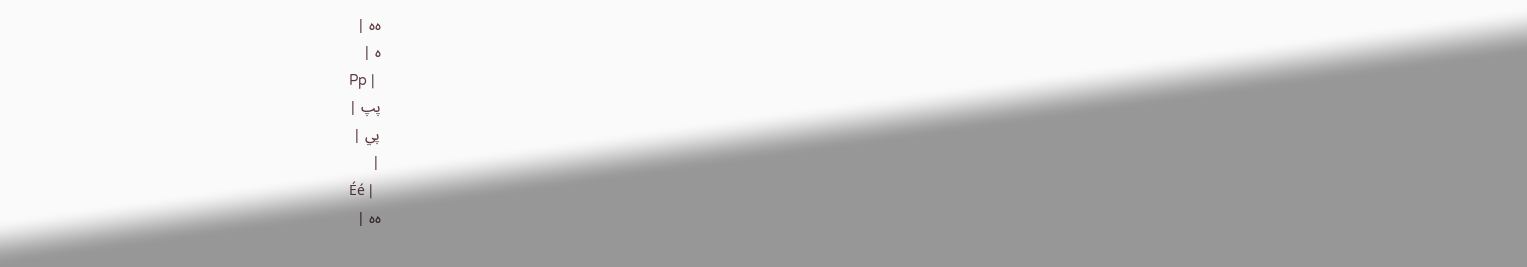ەە |
ە |
Pp |
پپ |
پي |
|
Éé |
ەە |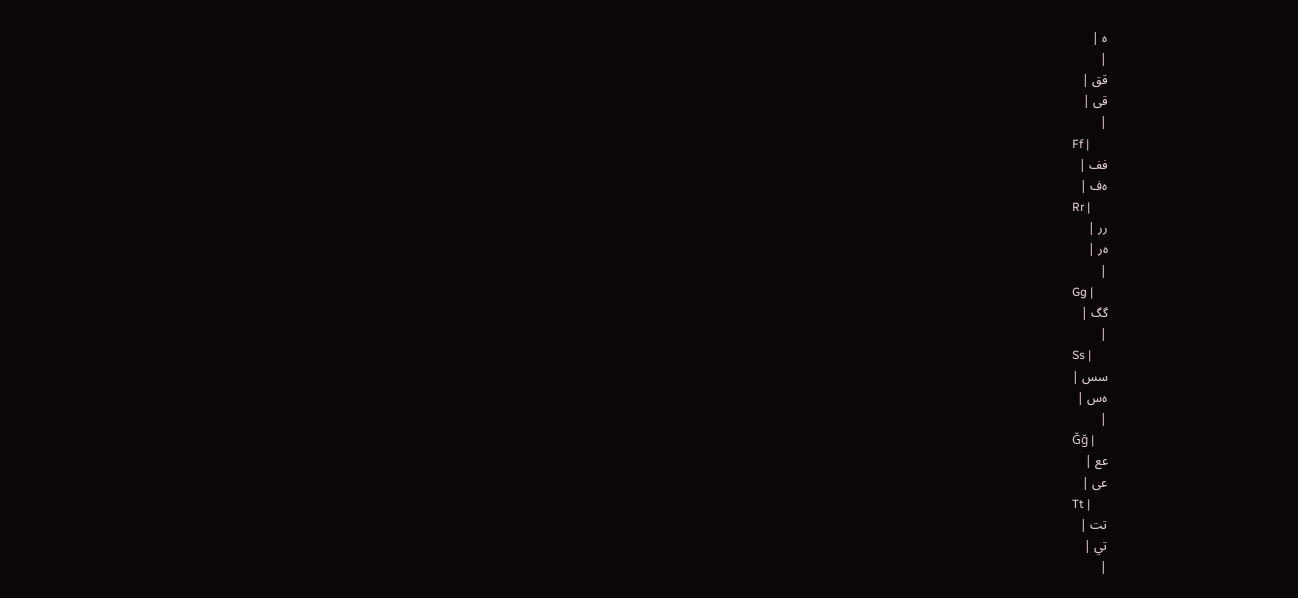ە |
|
قق |
قى |
|
Ff |
فف |
ەف |
Rr |
رر |
ەر |
|
Gg |
گگ |
|
Ss |
سس |
ەس |
|
Ğğ |
عع |
عى |
Tt |
تت |
تي |
|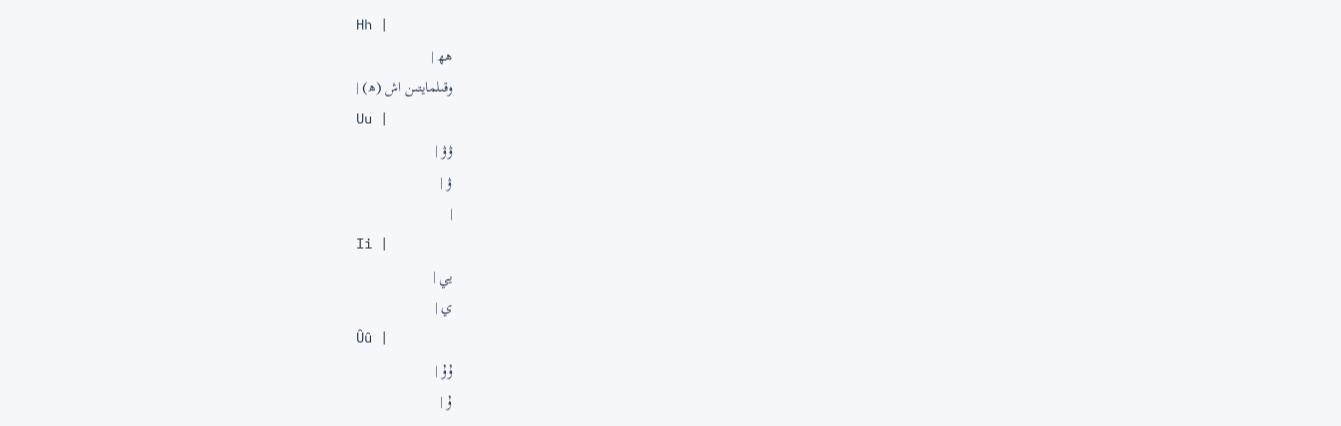Hh |
ھھ |
وقىلمايتىن اش (ھ) |
Uu |
ۋۋ |
ۋ |
|
Ii |
يي |
ي |
Ûû |
ۇۇ |
ۇ |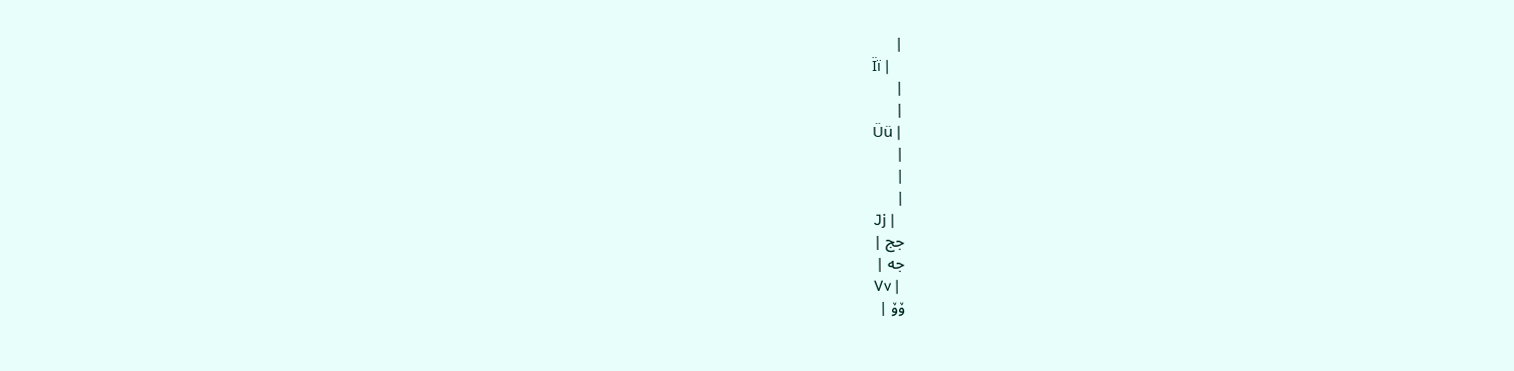|
Ïï |
|
|
Üü |
|
|
|
Jj |
جج |
جە |
Vv |
ۆۆ |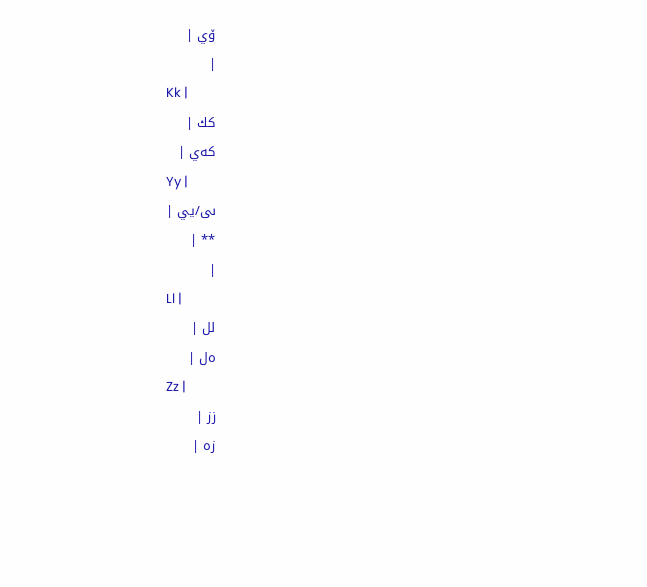ۆي |
|
Kk |
كك |
كەي |
Yy |
ىى/يي |
** |
|
Ll |
لل |
ەل |
Zz |
زز |
زە |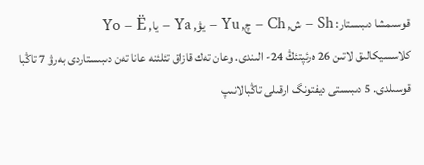قوسىمشا دىبىستار: Sh – ش, Ch – چ, Yu – يۋ, Ya – يا, Yo – Ë
كلاسسيكالىق لاتىن 26 ەرئپتئڭ 24- الىندى. وعان تەك قازاق تئلئنە عانا تەن دىبىستاردى بەرۋ 7 تاڭبا قوسىلدى. 5 دىبىستى ديفتونگ ارقىلى تاڭبالانىپ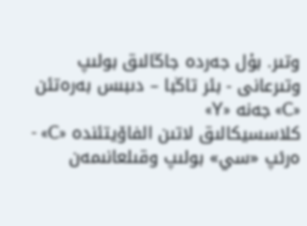وتىر. بۇل جەردە جاڭالىق بولىپ وتىرعانى - بئر تاڭبا – دىبىس بەرەتئن «C» جەنە «Y»
كلاسسيكالىق لاتىن الفاۆيتئندە «C» - ەرئپ «سي» بولىپ وقىلعانىمەن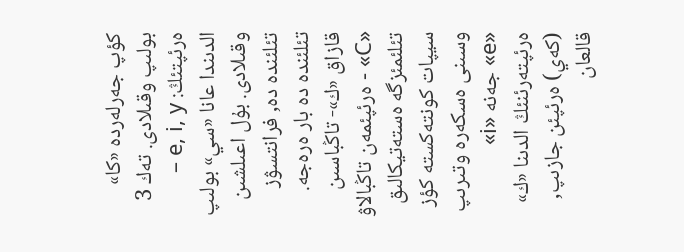كؤپ جەرلەردە «كا» بولىپ وقىلادى. تەك 3 ەرئپتئڭ: e, i, y – الدىندا عانا «سي» بولىپ وقىلادى. بۇل اعىلشىن تئلئندە دە, فرانتسۋز تئلئندە دە بار ەرەجە. قازاق «ك»- تاڭباسىن «C» - ەرئپئمەن تاڭبالاۋ تئلئمئزگە ەستەتيكالىق سيپات كونتەكستە كؤز وسىنى ەسكەرە وتىرىپ «e» جەنە «i» ەرئپتەرئنئڭ الدىنا «ك» (كەي) ەرئپئن جازىپ, قالعان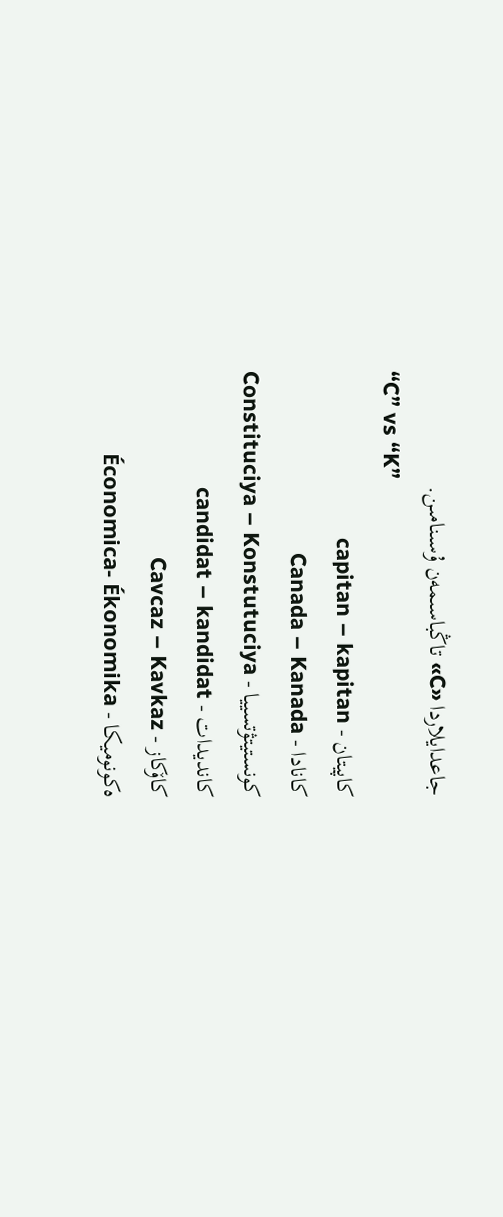جاعدايلاردا «C» تاڭباسىمەن ۇسىنامىن.
“C” vs “K”
كاپيتان - capitan – kapitan
كانادا - Canada – Kanada
كونستيتۋتسييا - Constituciya – Konstutuciya
كانديدات - candidat – kandidat
كاۆكاز - Cavcaz – Kavkaz
ەكونوميكا - Économica- Ékonomika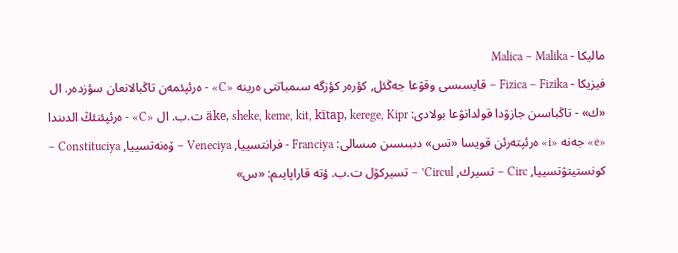ماليكا - Malica – Malika
فيزيكا - Fizica – Fizika – قايسىسى وقۋعا جەڭئل, كؤرەر كؤزگە سىمباتتى ەرينە «C» - ەرئپئمەن تاڭبالانعان سؤزدەر. ال «ك» - تاڭباسىن جازۋدا قولدانۋعا بولادى: äke, sheke, keme, kit, kïtap, kerege, Kipr ت.ب. ال «C» - ەرئپئنئڭ الدىندا «e» جەنە «i» ەرئپتەرئن قويسا «تس» دىبىسىن مىسالى: Franciya - فرانتسييا, Veneciya – ۆەنەتسييا, Constituciya – كونستيتۋتسييا, Circ – تسيرك, Circul’ – تسيركۋل ت.ب. ؤتە قاراپايىم: «س»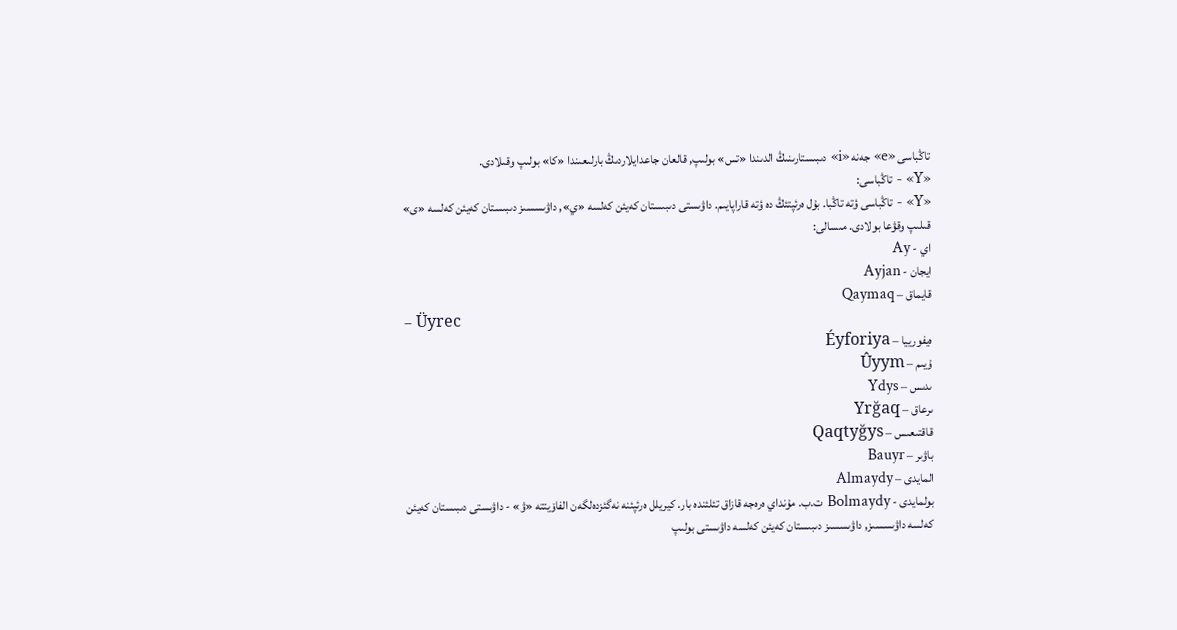تاڭباسى «e» جەنە «i» دىبىستارىنىڭ الدىندا «تس» بولىپ, قالعان جاعدايلاردىڭ بارلىعىندا «كا» بولىپ وقىلادى.
«Y» - تاڭباسى:
«Y» - تاڭباسى ؤتە تاڭبا. بۇل ەرئپتئڭ دە ؤتە قاراپايىم. داۋىستى دىبىستان كەيئن كەلسە «ي», داۋىسسىز دىبىستان كەيئن كەلسە «ى» قىلىپ وقۋعا بولادى. مىسالى:
اي - Ay
ايجان - Ayjan
قايماق – Qaymaq
– Üyrec
ەيفورييا – Éyforiya
ۇيىم – Ûyym
ىدىس – Ydys
ىرعاق – Yrğaq
قاقتىعىس – Qaqtyğys
باۋىر – Bauyr
المايدى – Almaydy
بولمايدى - Bolmaydy ت.ب. مۇنداي ەرەجە قازاق تئلئندە بار. كيريلل ەرئپئنە نەگئزدەلگەن الفاۆيتتە «ۋ» - داۋىستى دىبىستان كەيئن كەلسە داۋىسسىز, داۋىسسىز دىبىستان كەيئن كەلسە داۋىستى بولىپ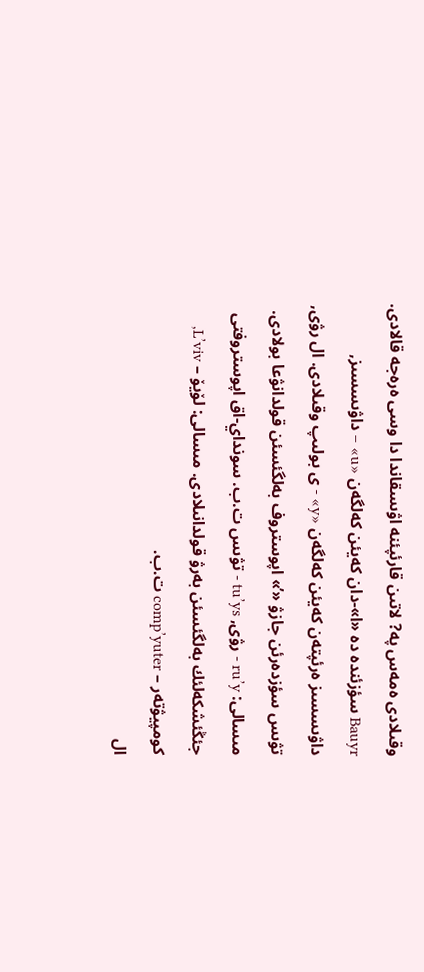وقىلادى ەمەس پە? لاتىن قارئپئنە اۋىسقاندا دا وسى ەرەجە قالادى. Bauyr سؤزئندە دە «ا»-دان كەيئن كەلگەن «u» – داۋىسسىز, داۋىسسىز ەرئپتەن كەيئن كەلگەن «y» - ى بولىپ وقىلادى. ال رۋى, تۋىس سؤزدەرئن جازۋ «’» اپوستروف بەلگئسئن قولدانۋعا بولادى. مىسالى: ru’y - رۋى, tu’ys - تۋىس ت.ب. سونداي-اق اپوستروفتى جئڭئشكەلئك بەلگئسئن بەرۋ قولدانىلادى. مىسالى: لۆيۆ – L’viv, كومپيۋتەر – comp’yuter ت.ب.
ال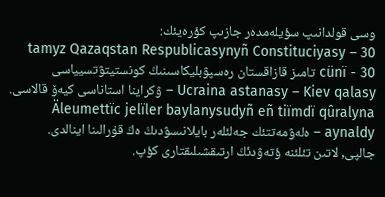وسى قولدانىپ سؤيلەمدەر جازىپ كؤرەيئك:
30 – tamyz Qazaqstan Respublicasynyñ Constituciyasy cünï - 30 تامىز قازاقستان رەسپۋبليكاسىنىڭ كونستيتۋتسيياسى
Ucraina astanasy – Kiev qalasy – ۋكراينا استاناسى كيەۆ قالاسى.
Äleumettïc jelïler baylanysudyñ eñ tiïmdï qûralyna aynaldy – ەلەۋمەتتئك جەلئلەر بايلانىسۋدىڭ ەڭ قۇرالىنا اينالدى.
جالپى, لاتىن تئلئنە ؤتەۋدئڭ ارتىقشىلىقتارى كؤپ.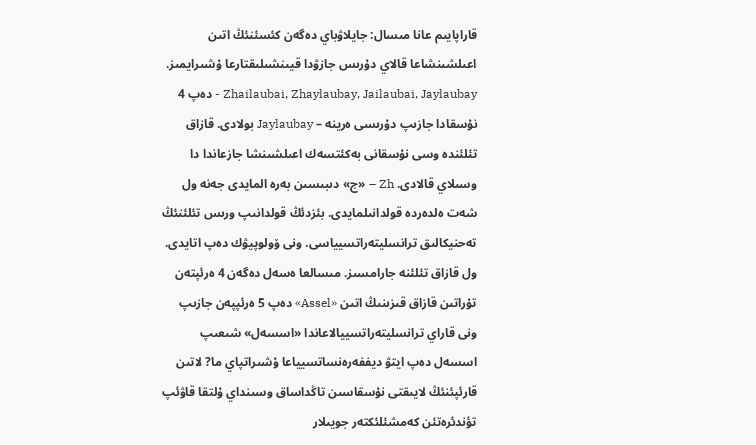قاراپايىم عانا مىسال: جايلاۋباي دەگەن كئسئنئڭ اتىن اعىلشىنشاعا قالاي دۇرىس جازۋدا قيىنشىلىقتارعا ۇشىرايمىز. Zhailaubai, Zhaylaubay, Jailaubai, Jaylaubay - دەپ 4 نۇسقادا جازىپ دۇرىسى ەرينە – Jaylaubay بولادى. قازاق تئلئندە وسى نۇسقانى بەكئتسەك اعىلشىنشا جازعاندا دا وسىلاي قالادى. Zh – «ج» دىبىسىن بەرە المايدى جەنە ول شەت ەلدەردە قولدانىلمايدى. بئزدئڭ قولدانىپ ورىس تئلئنئڭ تەحنيكالىق ترانسليتەراتسيياسى. ونى ۆولوپيۋك دەپ اتايدى. ول قازاق تئلئنە جارامسىز. مىسالعا ەسەل دەگەن 4 ەرئپتەن تۇراتىن قازاق قىزىنىڭ اتىن «Assel» دەپ 5 ەرئپپەن جازىپ ونى قاراي ترانسليتەراتسييالاعاندا «اسسەل» شىعىپ اسسەل دەپ ايتۋ ديففەرەنساتسيياعا ۇشىراتپاي ما? لاتىن قارئپئنئڭ لايىقتى نۇسقاسىن تاڭداساق وسىنداي ۇلتقا قاۋئپ تؤندئرەتئن كەمشئلئكتەر جويىلار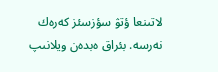لاتىنعا ؤتۋ سؤزسئز كەرەك نەرسە. بئراق ەبدەن ويلانىپ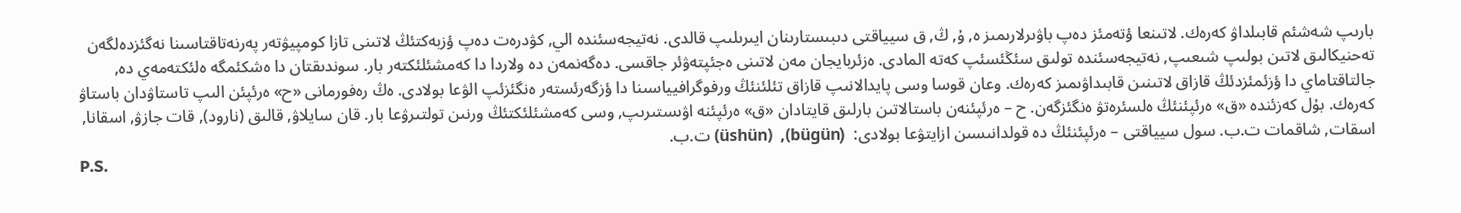بارىپ شەشئم قابىلداۋ كەرەك. لاتىنعا ؤتەمئز دەپ باۋىرلارىمىز ە, ۇ, ڭ, ق سيياقتى دىبىستارىنان ايىرىلىپ قالدى. نەتيجەسئندە الي, كۋدرەت دەپ ؤزبەكتئڭ لاتىنى تازا كومپيۋتەر پەرنەتاقتاسىنا نەگئزدەلگەن تەحنيكالىق لاتىن بولىپ شىعىپ, نەتيجەسئندە تولىق سئڭئسئپ كەتە المادى. ەزئربايجان مەن لاتىنى ەجئپتەۋئر جاقسى. دەگەنمەن دە ولاردا دا كەمشئلئكتەر بار. سوندىقتان دا ەشكئمگە ەلئكتەمەي دە, جالتاقتاماي دا ؤزئمئزدئڭ قازاق لاتىنىن قابىداۋىمىز كەرەك. وعان قوسا وسى پايدالانىپ قازاق تئلئنئڭ ورفوگرافيياسىنا دا ؤزگەرئستەر ەنگئزئپ الۋعا بولادى. ەڭ رەفورمانى «ح» ەرئپئن الىپ تاستاۋدان باستاۋ كەرەك. بۇل كەزئندە «ق» ەرئپئنئڭ ەلسئرەتۋ ەنگئزگەن. ح – ەرئپئنەن باستالاتىن بارلىق قايتادان «ق» ەرئپئنە اۋىستىرىپ, وسى كەمشئلئكتئڭ ورنىن تولتىرۋعا بار. قان سايلاۋ, قالىق (نارود), قات جازۋ, اسقانا, اسقات, شاقمات ت.ب. سول سيياقتى – ەرئپئنئڭ دە قولدانىسىن ازايتۋعا بولادى:  (bügün),  (üshün) ت.ب.
P.S.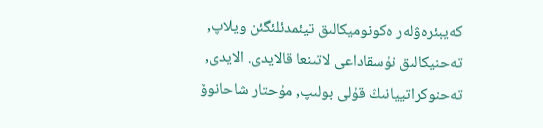كەيبئرەۋلەر ەكونوميكالىق تيئمدئلئگئن ويلاپ, تەحنيكالىق نۇسقاداعى لاتىنعا قالايدى. الايدى, تەحنوكراتييانىڭ قۇلى بولىپ, مۇحتار شاحانوۆ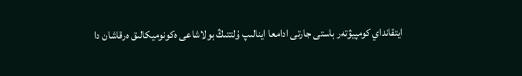ايتقانداي كومپيۋتەر باستى جارتى ادامعا اينالىپ ۇلتتىڭ بولاشاعى ەكونوميكالىق ەرقاشان دا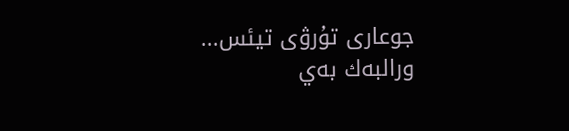جوعارى تۇرۋى تيئس...
ورالبەك بەي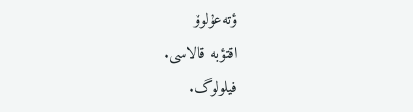ؤتەعۇلوۆ
اقتؤبە قالاسى.
فيلولوگ.